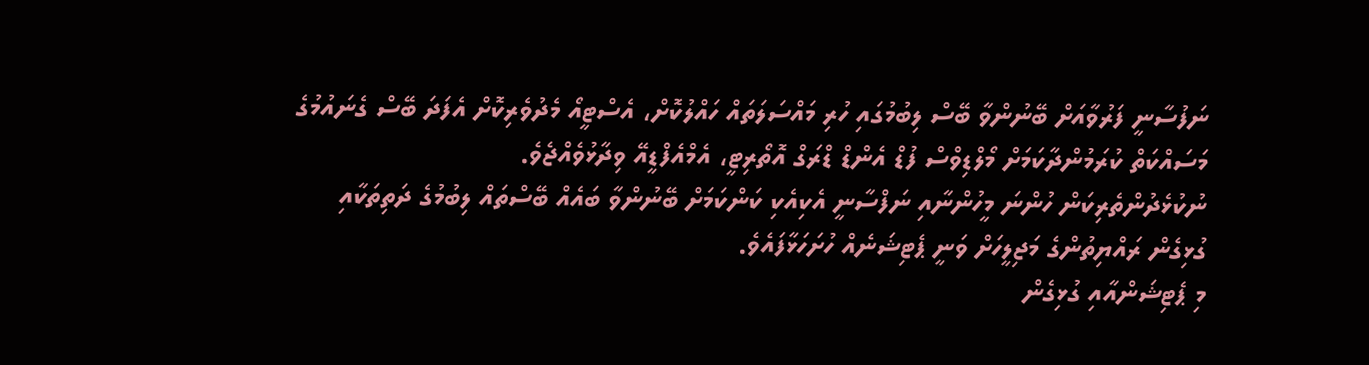ނަފުސާނީ ފަރުވާއަށް ބޭނުންވާ ބޭސް ލިބުމުގައި ހުރި މައްސަލަތައް ހައްލުކޮށް، އެސްޓީއޯ މެދުވެރިކޮށް އެފަދަ ބޭސް ގެނައުމުގެ މަސައްކަތް ކުރަމުންދާކަމަށް މޯލްޑިވްސް ފުޑް އެންޑް ޑްރަގް އޮތޯރިޓީ، އެމްއެފްޑީއޭ ވިދާޅުވެއްޖެވެ.
ނުކުޅެދުންތެރިކަން ހުންނަ މީހުންނާއި ނަފްސާނީ އެކިއެކި ކަންކަމަށް ބޭނުންވާ ބައެއް ބޭސްތައް ލިބުމުގެ ދަތިތަކާއި ގުޅިގެން ރައްޔިތުންގެ މަޖިލީހަށް ވަނީ ޕެޓިޝަނެއް ހުށަހަޅާފައެވެ.
މި ޕެޓިޝަންއާއި ގުޅިގެން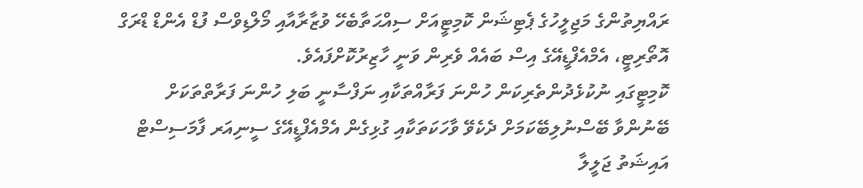ރައްޔިތުންގެ މަޖިލީހުގެ ޕެޓިޝަން ކޮމިޓީއަށް ސިއްޙަތާބެހޭ ވުޒާރާއާއި މޯލްޑިވްސް ފުޑް އެންޑް ޑްރަގް އޮތޯރިޓީ، އެމްއެފްޑީއޭގެ އިސް ބައެއް ވެރިން ވަނީ ހާޒިރުކޮށްފައެވެ.
ކޮމިޓީގައި ނުކުޅެދުންތެރިކަން ހުންނަ ފަރާއްތަކާއި ނަފްސާނީ ބަލި ހުންނަ ފަރާތްތަކަށް ބޭނުންވާ ބޭސްނުލިބޭކަމަށް ދެކެވޭ ވާހަކަތަކާއި ގުޅިގެން އެމްއެފްޑީއޭގެ ސީނިއަރ ފާމަސިސްޓް އައިޝަތު ޖަލީލާ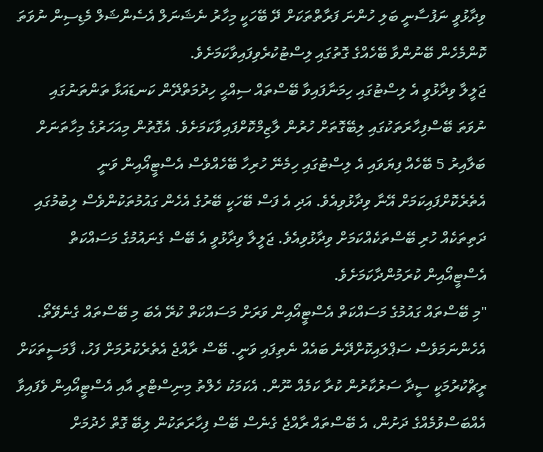ވިދާޅުވީ ނަފުސާނީ ބަލި ހުންނަ ފަރާތްތަކަށް ދޭ ބޭހަކީ މިހާރު ނެޝަނަލް އެސެންޝަލް މެޑިސިން ނުވަތަ ކޮންމެހެން ބޭނުންވާ ބޭހެއްގެ ގޮތުގައި ލިސްޓުކުރެވިފައިވާކަމަށެވެ.
ޖަލީލާ ވިދާޅުވީ އެ ލިސްޓުގައި ހިމަނާފައިވާ ބޭސްތައް ސިއްޙީ ހިދުމަތްދޭން ކަނޑައަޅާ ތަންތަނުގައި ނުވަތަ ބޭސްފިހާރަތަކުގައި ލިބޭގޮތަށް ހުރުން ލާޒިމްކޮށްފައިވާކަމަށެވެ. އެގޮތުން މިއަހަރުގެ މިހާތަނަށް ބަލާއިރު 5 ބޭހެއް ފިޔަވައި އެ ލިސްޓުގައި ހިމެނޭ ހުރިހާ ބޭހެއްވެސް އެސްޓީއޯއިން ވަނީ އެތެރެކޮށްފައިކަމަށް އޭނާ ވިދާޅުވިއެވެ. އަދި އެ ފަސް ބޭހަކީ ބޭރުގެ އެހެން ގައުމުތަކުންވެސް ލިބުމުގައި ދަތިތަކެއް ހުރި ބޭސްތަކެއްކަމަށް ވިދާޅުވިއެވެ. ޖަލީލާ ވިދާޅުވީ އެ ބޭސް ގެނައުމުގެ މަސައްކަތް އެސްޓީއޯއިން ކުރަމުންދާކަމަށެވެ.
"މި ބޭސްތައް ގައުމުގެ މަސައްކަތް އެސްޓީއޯއިން ވަރަށް މަސައްކަތް ކުރޭ އެބަ މި ބޭސްތައް ގެނެވޭތޯ. އެހެންނަމަވެސް ސަޕްލައިކޮށްދޭނެ ބައެއް ނެތިފައި ވަނީ. ބޭސް ރާއްޖެ އެތެރެކުރުމަށް ފަހު، ފާމަސީތަކަށް ރީޗްކުރުމަކީ ސީދާ ސަރުކާރުން ކުރާ ކަމެއް ނޫން. އެކަމަކު ހެލްތު މިނިސްޓްރީ އާއި އެސްޓީއޯއިން ވެފައިވާ އެއްބަސްވުމެއްގެ ދަށުން، އެ ބޭސްތައް ރާއްޖެ ގެނެސް ބޭސް ފިހާރަތަކުން ލިބޭ ގޮތް ހެދުމަށް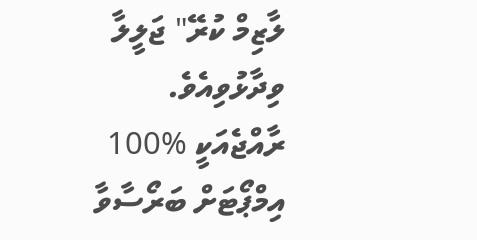ލާޒިމް ކުރޭ" ޖަލީލާ ވިދާޅުވިއެވެ.
ރާއްޖެއަކީ %100 އިމްޕޯޓަށް ބަރޯސާވާ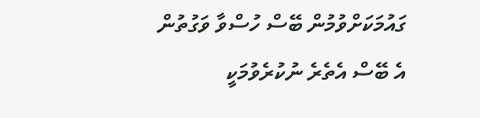ގައުމަކަށްވުމުން ބޭސް ހުސްވާ ވަގުތުން އެ ބޭސް އެތެރެ ނުކުރެވުމަކީ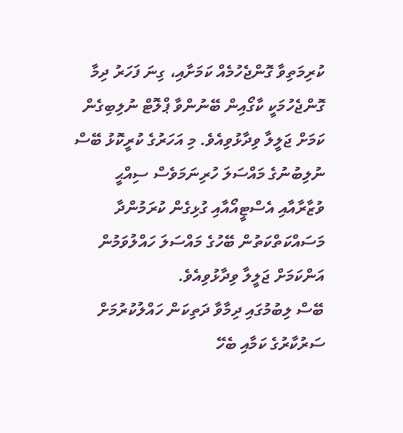ކުރިމަތިވާ ގޮންޖެހުމެއް ކަމަށާއި، ގިނަ ފަހަރު ދިމާ ގޮންޖެހުމަކީ ކާގޯއިން ބޭނުންވާ ޕްލޮޓް ނުލިބިގެން ކަމަށް ޖަލީލާ ވިދާޅުވިއެވެ. މި އަހަރުގެ ކުރީކޮޅު ބޭސް ނުލިބުނުގެ މައްސަލަ ހުރިނަމަވެސް ސިއްޙީ ވުޒާރާއާއި އެސްޓީއޯއާއި ގުޅިގެން ކުރަމުންދާ މަސައްކަތްކަތުން ބޭހުގެ މައްސަލަ ހައްލުވަމުން އަންކަމަށް ޖަލީލާ ވިދާޅުވިއެވެ.
ބޭސް ލިބުމުގައި ދިމާވާ ދަތިކަން ހައްލުކުރުމަށް ސަރުކާރުގެ ކަމާއި ބެހޭ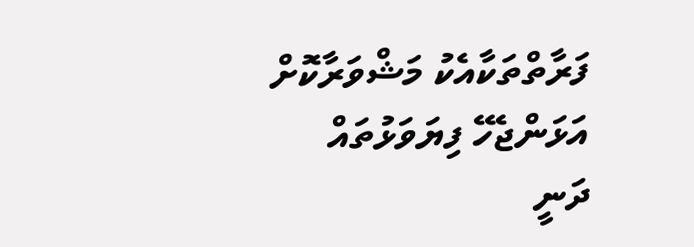ފަރާތްތަކާއެކު މަޝްވަރާކޮށް އަޅަންޖެހޭ ފިޔަވަޅުތައް ދަނީ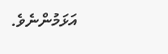އަޅަމުންނެވެ.